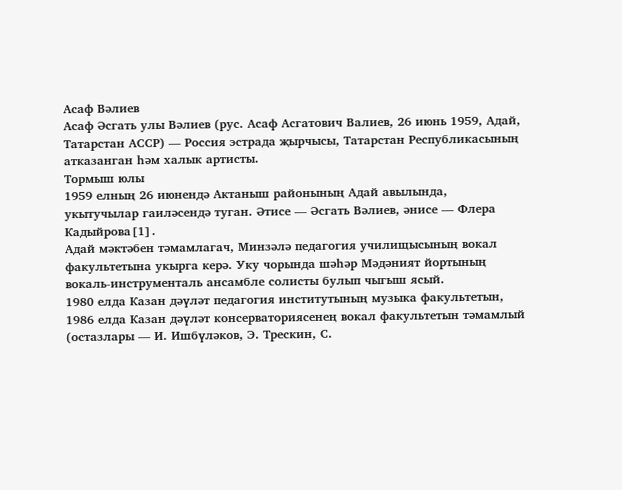Асаф Вәлиев
Асаф Әсгать улы Вәлиев (рус. Асаф Асгатович Валиев, 26 июнь 1959, Адай, Татарстан АССР) — Россия эстрада җырчысы, Татарстан Республикасының атказанган һәм халык артисты.
Тормыш юлы
1959 елның 26 июнендә Актаныш районының Адай авылында, укытучылар гаиләсендә туган. Әтисе — Әсгать Вәлиев, әнисе — Флера Кадыйрова[1].
Адай мәктәбен тәмамлагач, Минзәлә педагогия училищысының вокал факультетына укырга керә. Уку чорында шәһәр Мәдәният йортының вокаль-инструменталь ансамбле солисты булып чыгыш ясый.
1980 елда Казан дәүләт педагогия институтының музыка факультетын, 1986 елда Казан дәүләт консерваториясенең вокал факультетын тәмамлый (остазлары — И. Ишбүләков, Э. Трескин, С.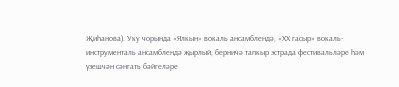Җиһанова). Уку чорында «Ялкын» вокаль ансамблендә, «ХХ гасыр» вокаль-инструменталь ансамблендә җырлый, берничә тапкыр эстрада фестивальләре һәм үзешчән сәнгать бәйгеләре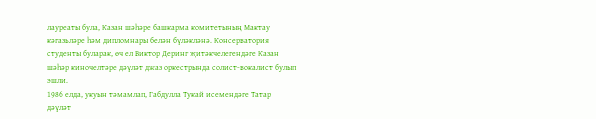лауреаты була, Казан шәһәре башкарма комитетының Мактау кәгазьләре һәм дипломнары белән бүләкләнә. Консерватория студенты буларак, өч ел Виктор Деринг җитәкчелегендәге Казан шәһәр киночелтәре дәүләт джаз оркестрында солист-вокалист булып эшли.
1986 елда, укуын тәмамлап, Габдулла Тукай исемендәге Татар дәүләт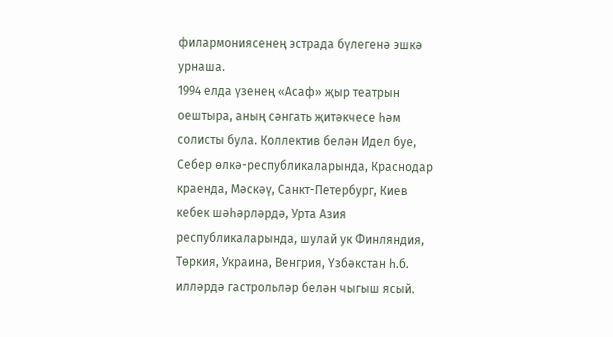филармониясенең эстрада бүлегенә эшкә урнаша.
1994 елда үзенең «Асаф» җыр театрын оештыра, аның сәнгать җитәкчесе һәм солисты була. Коллектив белән Идел буе, Себер өлкә-республикаларында, Краснодар краенда, Мәскәү, Санкт-Петербург, Киев кебек шәһәрләрдә, Урта Азия республикаларында, шулай ук Финляндия, Төркия, Украина, Венгрия, Үзбәкстан һ.б. илләрдә гастрольләр белән чыгыш ясый.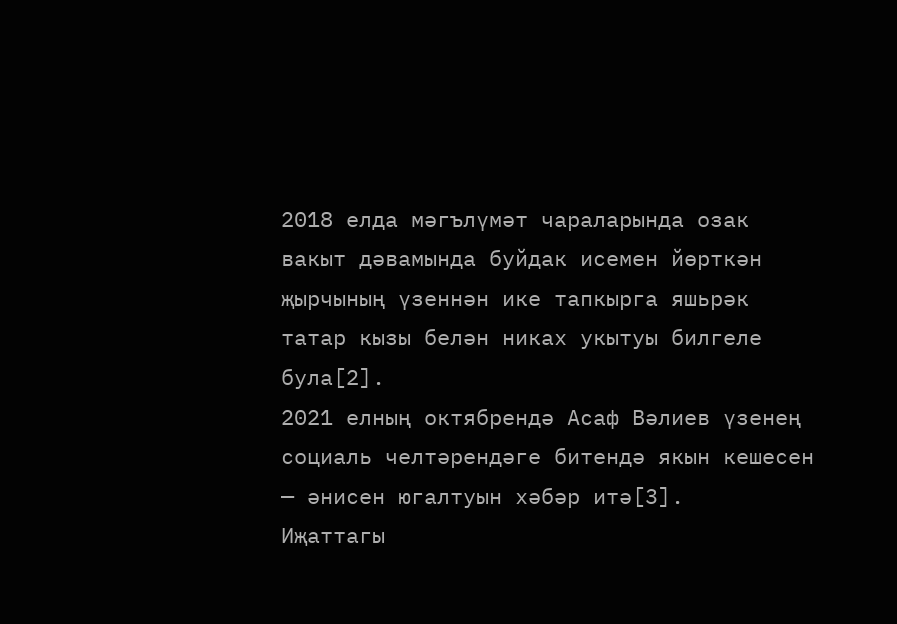2018 елда мәгълүмәт чараларында озак вакыт дәвамында буйдак исемен йөрткән җырчының үзеннән ике тапкырга яшьрәк татар кызы белән никах укытуы билгеле була[2].
2021 елның октябрендә Асаф Вәлиев үзенең социаль челтәрендәге битендә якын кешесен — әнисен югалтуын хәбәр итә[3].
Иҗаттагы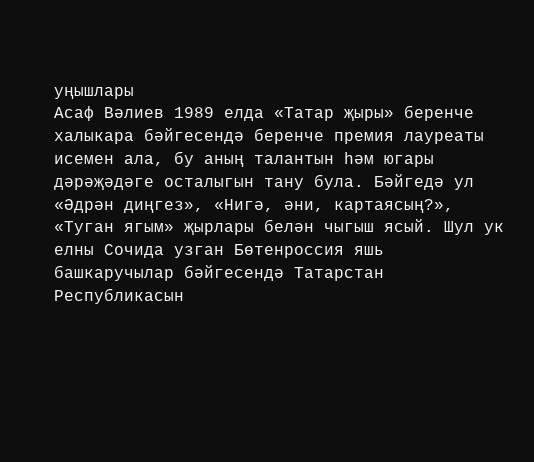уңышлары
Асаф Вәлиев 1989 елда «Татар җыры» беренче халыкара бәйгесендә беренче премия лауреаты исемен ала, бу аның талантын һәм югары дәрәҗәдәге осталыгын тану була. Бәйгедә ул «Әдрән диңгез», «Нигә, әни, картаясың?», «Туган ягым» җырлары белән чыгыш ясый. Шул ук елны Сочида узган Бөтенроссия яшь башкаручылар бәйгесендә Татарстан Республикасын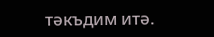тәкъдим итә.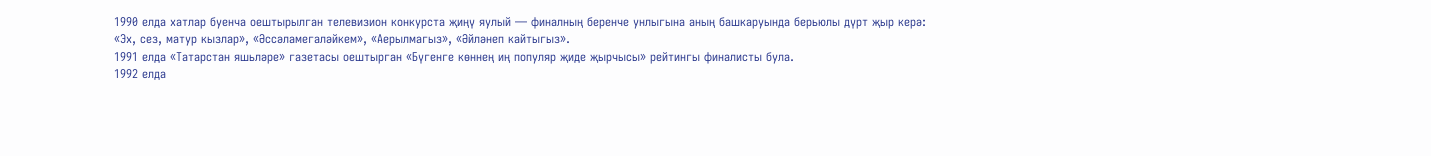1990 елда хатлар буенча оештырылган телевизион конкурста җиңү яулый — финалның беренче унлыгына аның башкаруында берьюлы дүрт җыр керә: «Эх, сез, матур кызлар», «Әссәламегаләйкем», «Аерылмагыз», «Әйләнеп кайтыгыз».
1991 елда «Татарстан яшьләре» газетасы оештырган «Бүгенге көннең иң популяр җиде җырчысы» рейтингы финалисты була.
1992 елда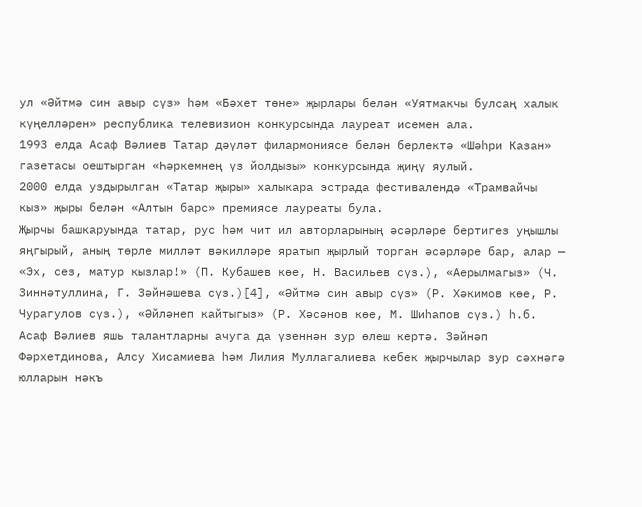ул «Әйтмә син авыр сүз» һәм «Бәхет төне» җырлары белән «Уятмакчы булсаң халык күңелләрен» республика телевизион конкурсында лауреат исемен ала.
1993 елда Асаф Вәлиев Татар дәүләт филармониясе белән берлектә «Шәһри Казан» газетасы оештырган «Һәркемнең үз йолдызы» конкурсында җиңү яулый.
2000 елда уздырылган «Татар җыры» халыкара эстрада фестивалендә «Трамвайчы кыз» җыры белән «Алтын барс» премиясе лауреаты була.
Җырчы башкаруында татар, рус һәм чит ил авторларының әсәрләре бертигез уңышлы яңгырый, аның төрле милләт вәкилләре яратып җырлый торган әсәрләре бар, алар — «Эх, сез, матур кызлар!» (П. Кубашев көе, Н. Васильев сүз.), «Аерылмагыз» (Ч. Зиннәтуллина, Г. Зәйнәшева сүз.)[4], «Әйтмә син авыр сүз» (Р. Хәкимов көе, Р. Чурагулов сүз.), «Әйләнеп кайтыгыз» (Р. Хәсәнов көе, М. Шиһапов сүз.) һ.б.
Асаф Вәлиев яшь талантларны ачуга да үзеннән зур өлеш кертә. Зәйнәп Фәрхетдинова, Алсу Хисамиева һәм Лилия Муллагалиева кебек җырчылар зур сәхнәгә юлларын нәкъ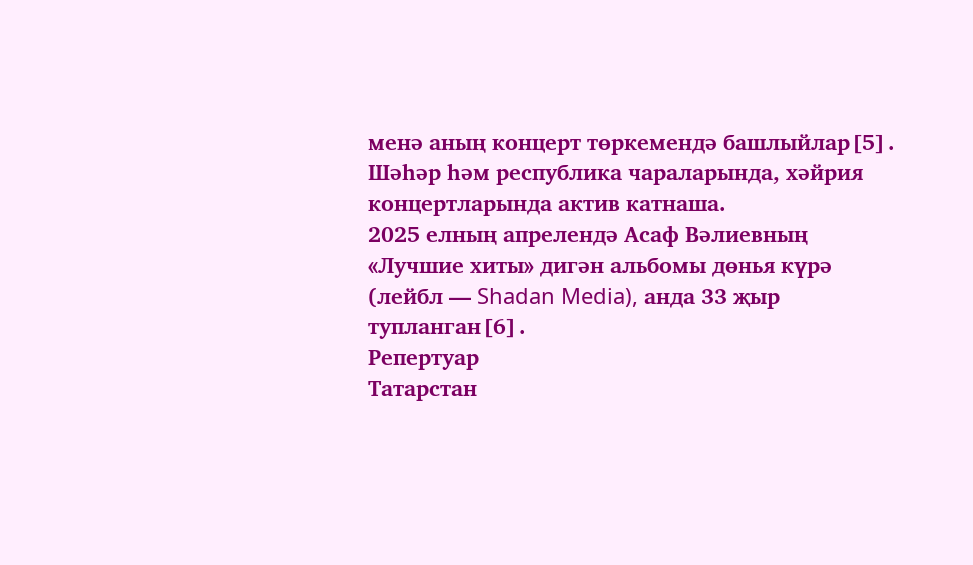менә аның концерт төркемендә башлыйлар[5]. Шәһәр һәм республика чараларында, хәйрия концертларында актив катнаша.
2025 елның апрелендә Асаф Вәлиевның «Лучшие хиты» дигән альбомы дөнья күрә (лейбл — Shadan Media), анда 33 җыр тупланган[6].
Репертуар
Татарстан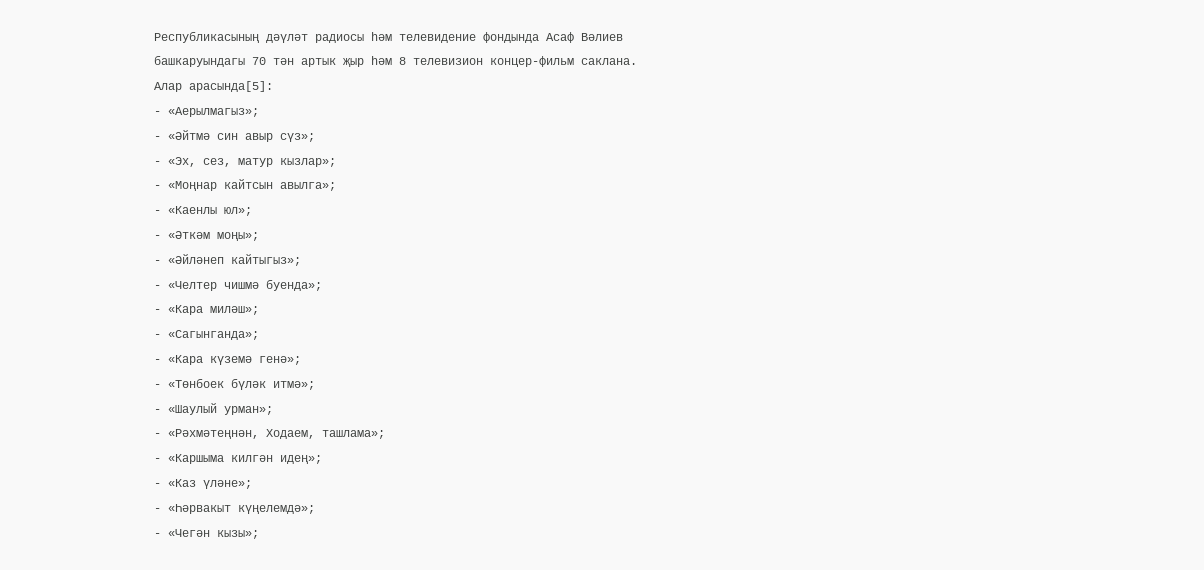Республикасының дәүләт радиосы һәм телевидение фондында Асаф Вәлиев башкаруындагы 70 тән артык җыр һәм 8 телевизион концер-фильм саклана. Алар арасында[5]:
- «Аерылмагыз»;
- «Әйтмә син авыр сүз»;
- «Эх, сез, матур кызлар»;
- «Моңнар кайтсын авылга»;
- «Каенлы юл»;
- «Әткәм моңы»;
- «Әйләнеп кайтыгыз»;
- «Челтер чишмә буенда»;
- «Кара миләш»;
- «Сагынганда»;
- «Кара күземә генә»;
- «Төнбоек бүләк итмә»;
- «Шаулый урман»;
- «Рәхмәтеңнән, Ходаем, ташлама»;
- «Каршыма килгән идең»;
- «Каз үләне»;
- «Һәрвакыт күңелемдә»;
- «Чегән кызы»;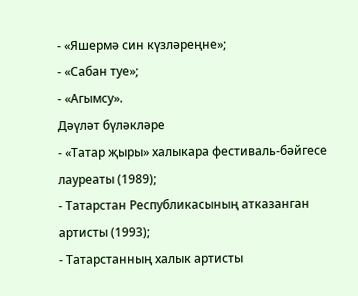- «Яшермә син күзләреңне»;
- «Сабан туе»;
- «Агымсу».
Дәүләт бүләкләре
- «Татар җыры» халыкара фестиваль-бәйгесе лауреаты (1989);
- Татарстан Республикасының атказанган артисты (1993);
- Татарстанның халык артисты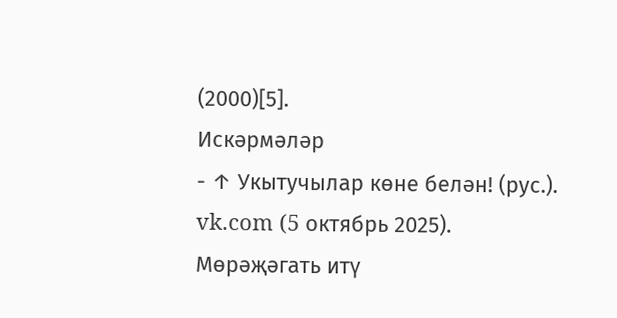(2000)[5].
Искәрмәләр
- ↑ Укытучылар көне белән! (рус.). vk.com (5 октябрь 2025). Мөрәҗәгать итү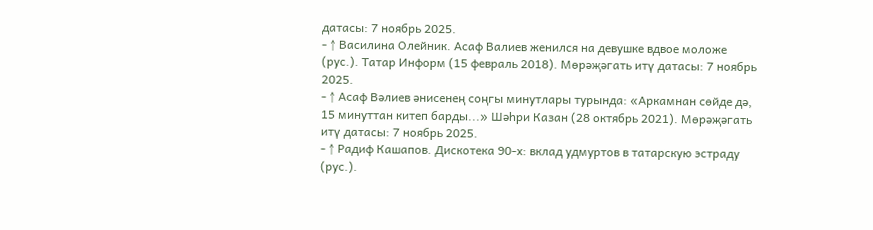датасы: 7 ноябрь 2025.
- ↑ Василина Олейник. Асаф Валиев женился на девушке вдвое моложе (рус.). Татар Информ (15 февраль 2018). Мөрәҗәгать итү датасы: 7 ноябрь 2025.
- ↑ Асаф Вәлиев әнисенең соңгы минутлары турында: «Аркамнан сөйде дә, 15 минуттан китеп барды...» Шәһри Казан (28 октябрь 2021). Мөрәҗәгать итү датасы: 7 ноябрь 2025.
- ↑ Радиф Кашапов. Дискотека 90-х: вклад удмуртов в татарскую эстраду (рус.).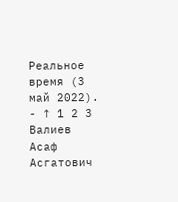Реальное время (3 май 2022).
- ↑ 1 2 3 Валиев Асаф Асгатович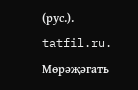(рус.). tatfil.ru. Мөрәҗәгать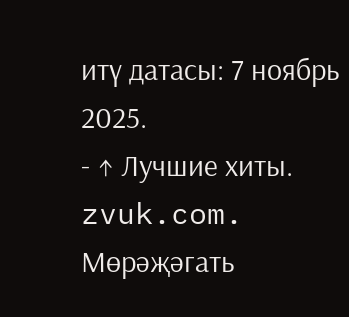итү датасы: 7 ноябрь 2025.
- ↑ Лучшие хиты. zvuk.com. Мөрәҗәгать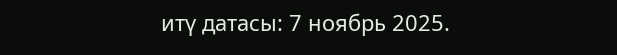итү датасы: 7 ноябрь 2025.